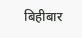बिहीबार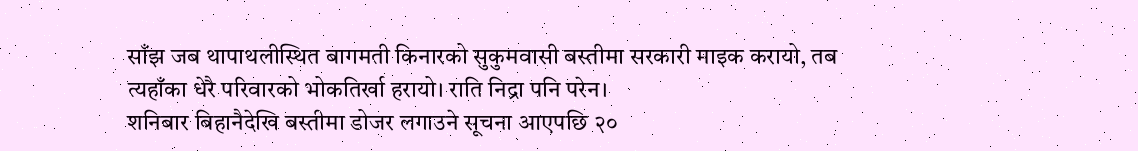साँझ जब थापाथलीस्थित बागमती किनारको सुकुमवासी बस्तीमा सरकारी माइक करायो, तब त्यहाँका धेरै परिवारको भोकतिर्खा हरायो। राति निद्रा पनि परेन।
शनिबार बिहानैदेखि बस्तीमा डोजर लगाउने सूचना आएपछि २०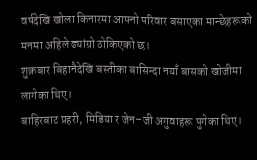वर्षदेखि खोला किनारमा आफ्नो परिवार बसाएका मान्छेहरूको मनमा अहिले ढ्यांग्रो ठोकिएको छ।
शुक्रबार बिहानैदेखि बस्तीका बासिन्दा नयाँ बासको खोजीमा लागेका थिए।
बाहिरबाट प्रहरी, मिडिया र जेन–जी अगुवाहरू पुगेका थिए।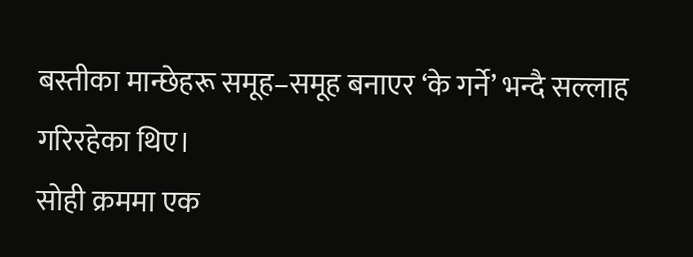बस्तीका मान्छेहरू समूह–समूह बनाएर ‘के गर्ने’ भन्दै सल्लाह गरिरहेका थिए।
सोही क्रममा एक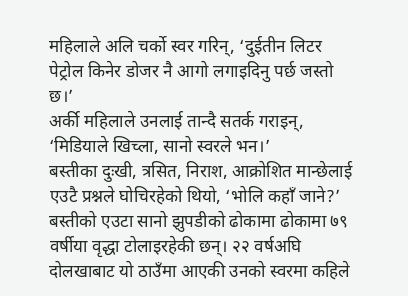महिलाले अलि चर्को स्वर गरिन्, ‘दुईतीन लिटर पेट्रोल किनेर डोजर नै आगो लगाइदिनु पर्छ जस्तो छ।’
अर्की महिलाले उनलाई तान्दै सतर्क गराइन्, ‘मिडियाले खिच्ला, सानो स्वरले भन।’
बस्तीका दुःखी, त्रसित, निराश, आक्रोशित मान्छेलाई एउटै प्रश्नले घोचिरहेको थियो, ‘भोलि कहाँ जाने?’
बस्तीको एउटा सानो झुपडीको ढोकामा ढोकामा ७९ वर्षीया वृद्धा टोलाइरहेकी छन्। २२ वर्षअघि दोलखाबाट यो ठाउँमा आएकी उनको स्वरमा कहिले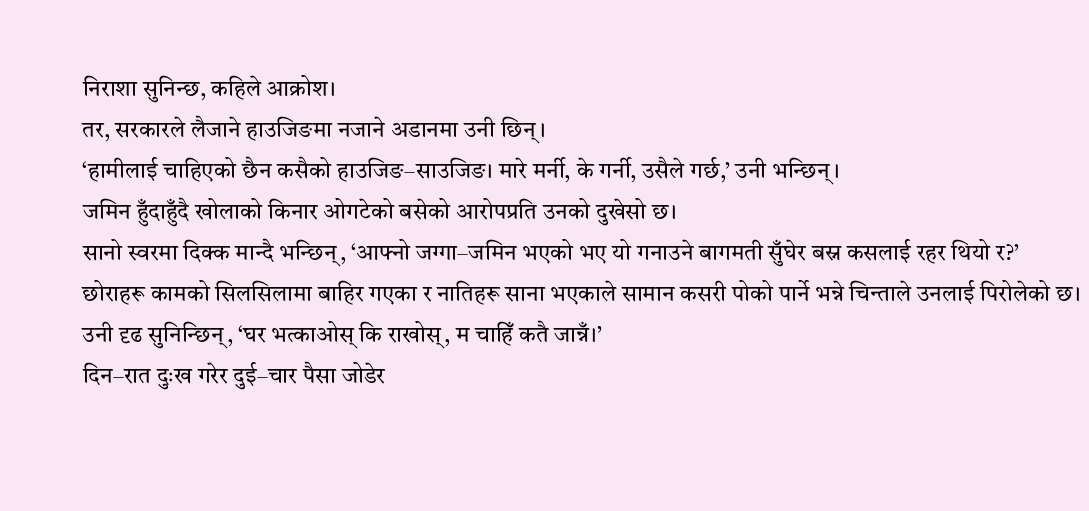निराशा सुनिन्छ, कहिले आक्रोश।
तर, सरकारले लैजाने हाउजिङमा नजाने अडानमा उनी छिन्।
‘हामीलाई चाहिएको छैन कसैको हाउजिङ–साउजिङ। मारे मर्नी, के गर्नी, उसैले गर्छ,’ उनी भन्छिन्।
जमिन हुँदाहुँदै खोलाको किनार ओगटेको बसेको आरोपप्रति उनको दुखेसो छ।
सानो स्वरमा दिक्क मान्दै भन्छिन्, ‘आफ्नो जग्गा–जमिन भएको भए यो गनाउने बागमती सुँघेर बस्न कसलाई रहर थियो र?’
छोराहरू कामको सिलसिलामा बाहिर गएका र नातिहरू साना भएकाले सामान कसरी पोको पार्ने भन्ने चिन्ताले उनलाई पिरोलेको छ।
उनी दृढ सुनिन्छिन्, ‘घर भत्काओस् कि राखोस्, म चाहिँ कतै जान्नँ।’
दिन–रात दुःख गरेर दुई–चार पैसा जोडेर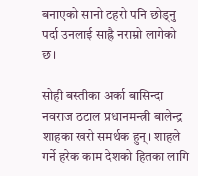बनाएको सानो टहरो पनि छोड्नु पर्दा उनलाई साह्रै नराम्रो लागेको छ।

सोही बस्तीका अर्का बासिन्दा नवराज ठटाल प्रधानमन्त्री बालेन्द्र शाहका खरो समर्थक हुन्। शाहले गर्ने हरेक काम देशको हितका लागि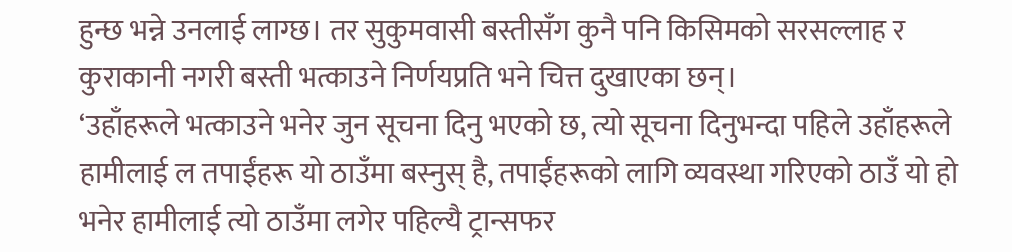हुन्छ भन्ने उनलाई लाग्छ। तर सुकुमवासी बस्तीसँग कुनै पनि किसिमको सरसल्लाह र कुराकानी नगरी बस्ती भत्काउने निर्णयप्रति भने चित्त दुखाएका छन्।
‘उहाँहरूले भत्काउने भनेर जुन सूचना दिनु भएको छ, त्यो सूचना दिनुभन्दा पहिले उहाँहरूले हामीलाई ल तपाईंहरू यो ठाउँमा बस्नुस् है, तपाईंहरूको लागि व्यवस्था गरिएको ठाउँ यो हो भनेर हामीलाई त्यो ठाउँमा लगेर पहिल्यै ट्रान्सफर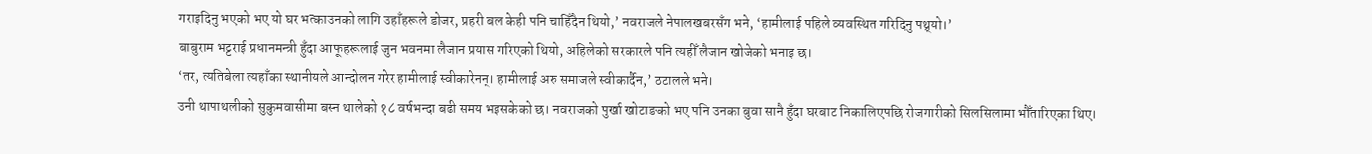गराइदिनु भएको भए यो घर भत्काउनको लागि उहाँहरूले डोजर, प्रहरी बल केही पनि चाहिँदैन थियो,’ नवराजले नेपालखबरसँग भने, ‘हामीलाई पहिले व्यवस्थित गरिदिनु पथ्र्यो।’
बाबुराम भट्टराई प्रधानमन्त्री हुँदा आफूहरूलाई जुन भवनमा लैजान प्रयास गरिएको थियो, अहिलेको सरकारले पनि त्यहीँ लैजान खोजेको भनाइ छ।
‘तर, त्यतिबेला त्यहाँका स्थानीयले आन्दोलन गरेर हामीलाई स्वीकारेनन्। हामीलाई अरु समाजले स्वीकार्दैन,’ ठटालले भने।
उनी थापाथलीको सुकुमवासीमा बस्न थालेको १८ वर्षभन्दा बढी समय भइसकेको छ। नवराजको पुर्खा खोटाङको भए पनि उनका बुवा सानै हुँदा घरबाट निकालिएपछि रोजगारीको सिलसिलामा भौँतारिएका थिए।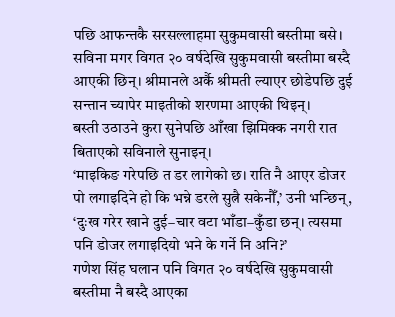पछि आफन्तकै सरसल्लाहमा सुकुमवासी बस्तीमा बसे।
सविना मगर विगत २० वर्षदेखि सुकुमवासी बस्तीमा बस्दै आएकी छिन्। श्रीमानले अर्कै श्रीमती ल्याएर छोडेपछि दुई सन्तान च्यापेर माइतीको शरणमा आएकी थिइन्।
बस्ती उठाउने कुरा सुनेपछि आँखा झिमिक्क नगरी रात बिताएको सविनाले सुनाइन्।
‘माइकिङ गरेपछि त डर लागेको छ। राति नै आएर डोजर पो लगाइदिने हो कि भन्ने डरले सुत्नै सकेनौँ,’ उनी भन्छिन्, ‘दुःख गरेर खाने दुई–चार वटा भाँडा–कुँडा छन्। त्यसमा पनि डोजर लगाइदियो भने के गर्ने नि अनि?’
गणेश सिंह घलान पनि विगत २० वर्षदेखि सुकुमवासी बस्तीमा नै बस्दै आएका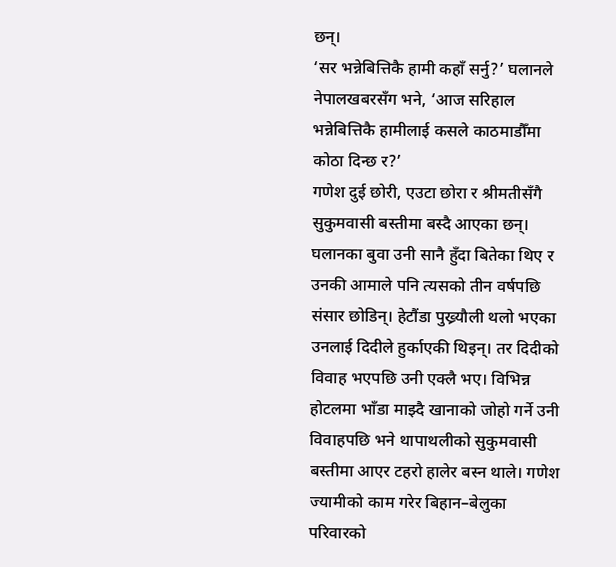छन्।
‘सर भन्नेबित्तिकै हामी कहाँ सर्नु?’ घलानले नेपालखबरसँग भने, ‘आज सरिहाल भन्नेबित्तिकै हामीलाई कसले काठमाडौँमा कोठा दिन्छ र?’
गणेश दुई छोरी, एउटा छोरा र श्रीमतीसँगै सुकुमवासी बस्तीमा बस्दै आएका छन्। घलानका बुवा उनी सानै हुँदा बितेका थिए र उनकी आमाले पनि त्यसको तीन वर्षपछि संसार छोडिन्। हेटौंडा पुख्र्यौली थलो भएका उनलाई दिदीले हुर्काएकी थिइन्। तर दिदीको विवाह भएपछि उनी एक्लै भए। विभिन्न होटलमा भाँडा माझ्दै खानाको जोहो गर्ने उनी विवाहपछि भने थापाथलीको सुकुमवासी बस्तीमा आएर टहरो हालेर बस्न थाले। गणेश ज्यामीको काम गरेर बिहान–बेलुका परिवारको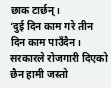छाक टार्छन्।
‘दुई दिन काम गरे तीन दिन काम पाउँदैन। सरकारले रोजगारी दिएको छैन हामी जस्तो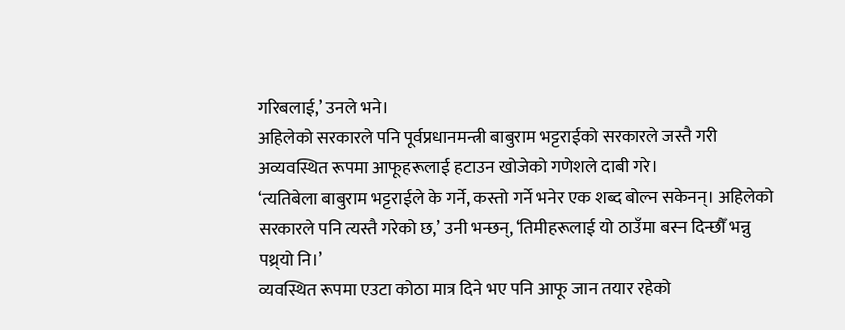गरिबलाई,’ उनले भने।
अहिलेको सरकारले पनि पूर्वप्रधानमन्त्री बाबुराम भट्टराईको सरकारले जस्तै गरी अव्यवस्थित रूपमा आफूहरूलाई हटाउन खोजेको गणेशले दाबी गरे।
‘त्यतिबेला बाबुराम भट्टराईले के गर्ने, कस्तो गर्ने भनेर एक शब्द बोल्न सकेनन्। अहिलेको सरकारले पनि त्यस्तै गरेको छ,’ उनी भन्छन्, ‘तिमीहरूलाई यो ठाउँमा बस्न दिन्छौँ भन्नु पथ्र्यो नि।’
व्यवस्थित रूपमा एउटा कोठा मात्र दिने भए पनि आफू जान तयार रहेको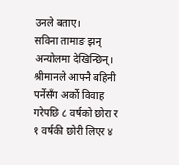उनले बताए।
सविना तामाङ झन् अन्योलमा देखिन्छिन्। श्रीमानले आफ्नै बहिनी पर्नेसँग अर्को विवाह गरेपछि ८ वर्षको छोरा र १ वर्षकी छोरी लिएर ४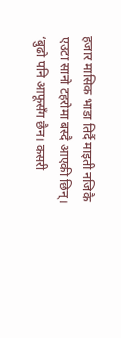हजार मासिक भाडा तिर्दै माइती नजिकै एउटा सानो टहरोमा बस्दै आएकी छिन्।
‘बुढो पनि आफूसँग छैन। कसरी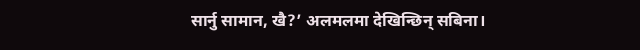सार्नु सामान, खै?’ अलमलमा देखिन्छिन् सबिना।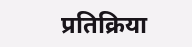प्रतिक्रिया